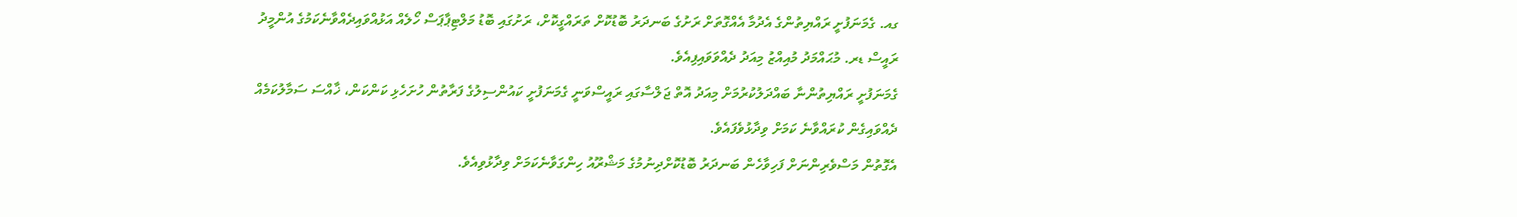ގއ. ގެމަނަފުށީ ރައްޔިތުންގެ އެދުމާ އެއްގޮތަށް ރަށުގެ ބަނދަރު ބޮޑުކޮށް ތަރައްގީކޮށް، ރަށުގައި ބޮޑު މަލްޓިޕާޕަސް ހޯލެއް އަޅުއްވައިދެއްވާނެކަމުގެ އުންމީދު ރައީސް ޑރ. މުޙައްމަދު މުއިއްޒު މިއަދު ދެއްވަވައިފިއެވެ.
ގެމަނަފުށީ ރައްޔިތުންނާ ބައްދަލުކުރުމަށް މިއަދު އޮތް ޖަލްސާގައި ރައީސްވަނީ ގެމަނަފުށީ ކައުންސިލުގެ ފަރާތުން ހުށަހެޅި ކަންކަން، ޚާއްސަ ސަމާލުކަމެއް ދެއްވައިގެން ކުރައްވާނެ ކަމަށް ވިދާޅުވެފައެވެ.
އެގޮތުން މަސްވެރިންނަށް ފަހިވާހެން ބަނދަރު ބޮޑުކޮށްދިނުމުގެ މަޝްރޫއު ހިންގަވާނެކަމަށް ވިދާޅުވިއެވެ.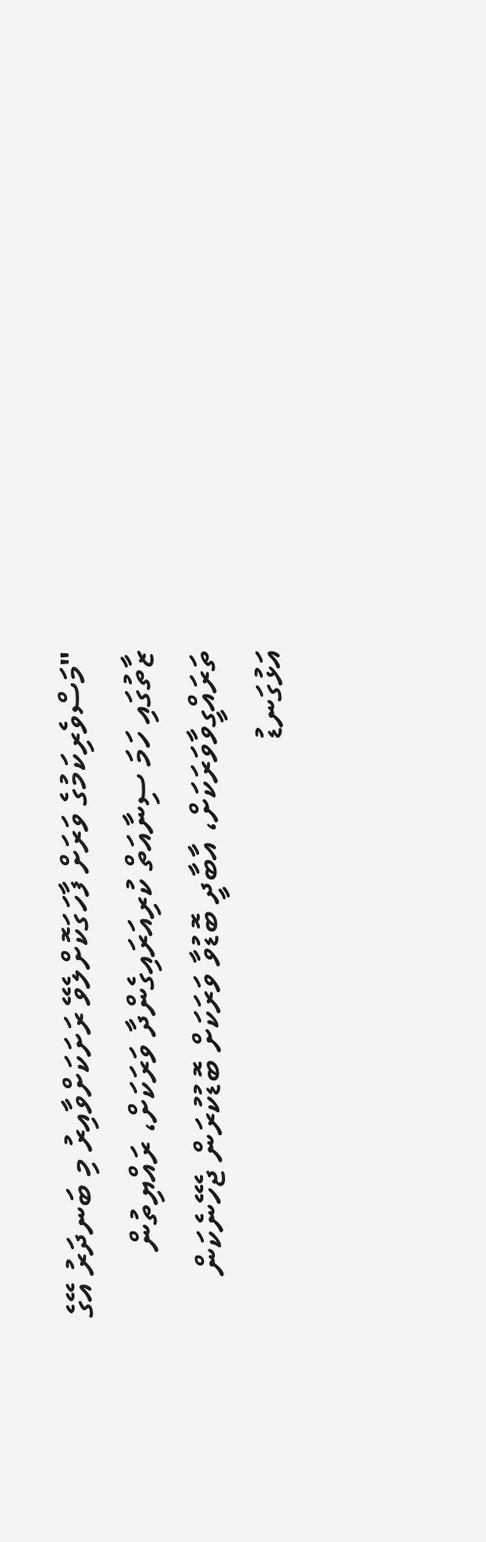"މަސްވެރިކަމުގެ ވަރަށް ފާހަގަކޮށްލެވޭ ރަށަކަށްވާއިރު މި ބަނދަރު އޭގެ ޒާތުގައި ހަމަ ސިނާއަތް ކުރިއަރައިގެންދާ ވަރަކަށް، ރައްޔިތުން ތަރައްގީވާވަރަކަށް، އާބާދީ ބޮޑުވާ ވަރަކަށް ބޮޑުކުރަން ޖެހޭނެކަން އަޅުގަނޑު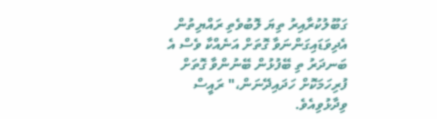ގަބޫލުކުރާއިރު ތިޔަ ލޮބުވެތި ރައްޔިތުން އެދިވަޑައިގަންނަވާ ގޮތަށް އަނެއްކާ ވެސް އެ ބަނދަރު ތި ބޭފުޅުން ބޭނުންވާ ގޮތަށް ފުރިހަމަކޮށް ހަދައިދޭނަން،" ރައީސް ވިދާޅުވިއެވެ.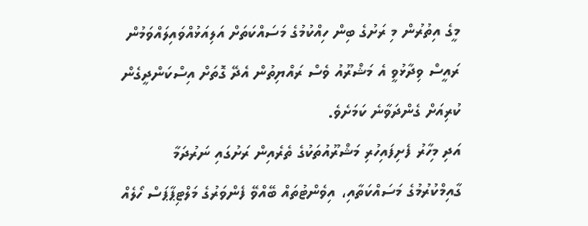މީގެ އިތުރުން މި ރަށުގެ ބިން ހިއްކުމުގެ މަސައްކަތަށް އަލިއަޅުއްވައިލައްވަމުން ރައީސް ވިދާޅުވީ އެ މަޝްރޫއު ވެސް ރައްޔިތުން އެދޭ ގޮތަށް އިސްކަންދީގެން ކުރިއަށް ގެންދަވާނެ ކަމަށެވެ.
އަދި މިހާރު ފެށިފައިހުރި މަޝްރޫއުތަކުގެ ތެރެއިން ރަށުގައި ނަރުދަމާ ގާއިމްކުރުމުގެ މަސައްކަތާއި، އިވެންޓުތައް ބޭއްވޭ ފެންވަރުގެ މަލްޓިޕާޕަސް ހޯލެއް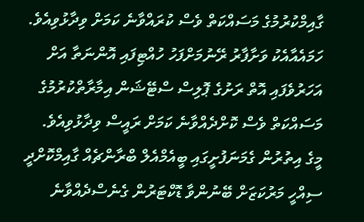ގާއިމްކުރުމުގެ މަސައްކަތް ވެސް ކުރައްވާނެ ކަމަށް ވިދާޅުވިއެވެ.
ހަމައެއާއެކު ވަށާފާރު ރޭނުމަށްފަހު ހުއްޓިފައި އޮންނަތާ އަށް އަހަރުވެފައި އޮތް ރަށުގެ ޕޮލިސް ސްޓޭޝަން އިމާރާތްކުރުމުގެ މަސައްކަތް ވެސް ކޮށްދެއްވާނެ ކަމަށް ރައީސް ވިދާޅުވިއެވެ.
މީގެ އިތުރުން ގެމަނަފުށީގައި ބީއެމްއެލް ބްރާންޗެއް ގާއިމްކޮށްދީ ސިއްހީ މަރުކަޒަށް ބޭނުންވާ ޑޮކްޓަރުން ގެނެސްދެއްވާނެ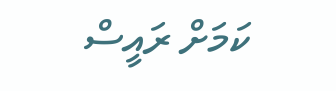ކަމަށް ރައީސް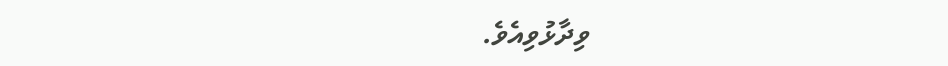ވިދާޅުވިއެވެ.